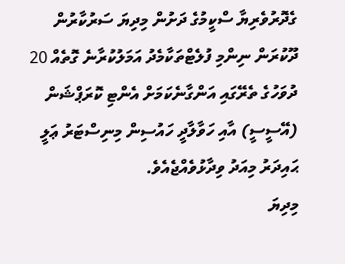ގެދޮރުވެރިޔާ ސްކީމުގެ ދަށުން މިދިޔަ ސަރުކާރުން ދޫކުރަން ނިންމި ފުލެޓްތަކާމެދު އަމަލުކުރާނެ ގޮތެއް 20 ދުވަހުގެ ތެރޭގައި އަންގާނެކަމަށް އެންޓި ކޮރަޕްޝަން (އޭސީސީ) އާއި ހަވާލާދީ ހައުސިން މިނިސްޓަރު ޢަލީ ޙައިދަރު މިއަދު ވިދާޅުވެއްޖެއެވެ.
މިދިޔަ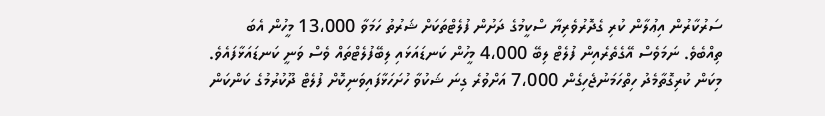ސަރުކާރުން އިޢުލާން ކުރި ގެދޮރުވެރިޔާ ސްކީމުގެ ދަށުން ފުލެޓްތަކަށް ޝަރުތު ހަމަވާ 13،000 މީހުން އެބަ ތިއްބެވެ. ނަމަވެސް އޭގެތެރެއިން ފުލެޓް ލިބޭ 4،000 މީހުން ކަނޑައަޅައި ލިބޭފުލެޓްތައް ވެސް ވަނީ ކަނޑައަޅާފައެވެ. މިކަން ކުރިގޮތާމެދު ހިތްހަމަނުޖެހިގެން 7،000 އަށްވުރެ ގިނަ ޝަކުވާ ހުށަހަޅާފައިވަނިކޮށް ފުލެޓް ދޫކުރުމުގެ ކަންކަން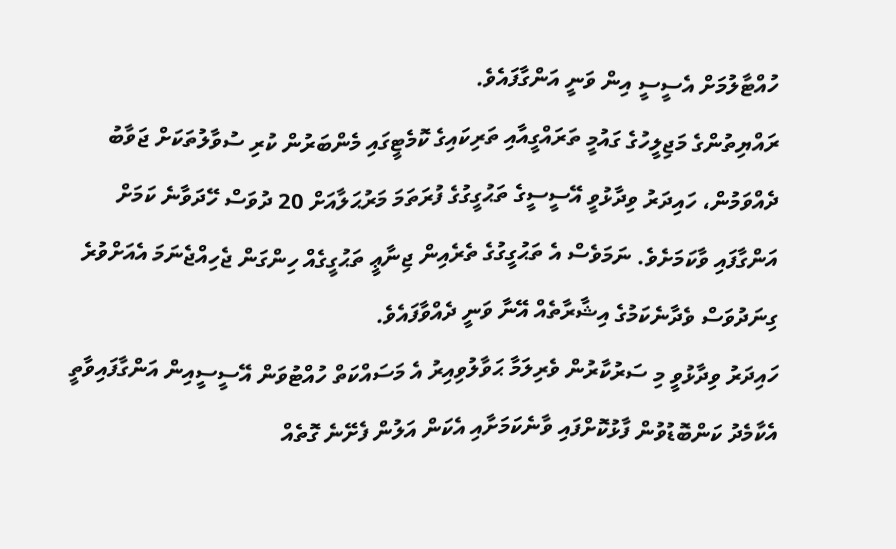ހުއްޓާލުމަށް އެސީސީ އިން ވަނީ އަންގާފައެވެ.
ރައްޔިތުންގެ މަޖިލީހުގެ ގައުމީ ތަރައްގީއާއި ތަރިކައިގެ ކޮމެޓީގައި މެންބަރުން ކުރި ސުވާލުތަކަށް ޖަވާބު ދެއްވަމުން، ހައިދަރު ވިދާޅުވީ އޭސީސީގެ ތަޙުގީގުގެ ފުރަތަމަ މަރުޙަލާއަށް 20 ދުވަސް ހޭދަވާނެ ކަމަށް އަންގާފައި ވާކަމަށެވެ. ނަމަވެސް އެ ތަޙުގީގުގެ ތެރެއިން ޖިނާޢީ ތަޙުގީގެއް ހިންގަން ޖެހިއްޖެނަމަ އެއަށްވުރެ ގިނަދުވަސް ވެދާނެކަމުގެ އިޝާރާތެއް އޭނާ ވަނީ ދެއްވާފައެވެ.
ހައިދަރު ވިދާޅުވީ މި ސަރުކާރުން ވެރިލަމާ ޙަވާލުވިއިރު އެ މަސައްކަތް ހުއްޓުވަން އޭސީސީއިން އަންގާފައިވާތީ އެކާމެދު ކަންބޮޑުވުން ފާޅުކޮށްފައި ވާނެކަމަށާއި އެކަން އަލުން ފެށޭނެ ގޮތެއް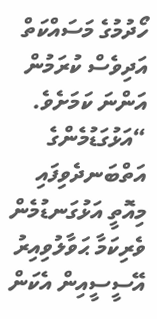ހޯދުމުގެ މަސައްކަތް އަދިވެސް ކުރަމުން އަންނަ ކަމަށެވެ.
“އަޅުގަޑުމެންގެ އަތްބަނދެވިފައި މިއޮތީ އަޅުގަނޑުމެން ވެރިކަމާ ޙަވާލުވިއިރު އޭސީސީއިން އެކަން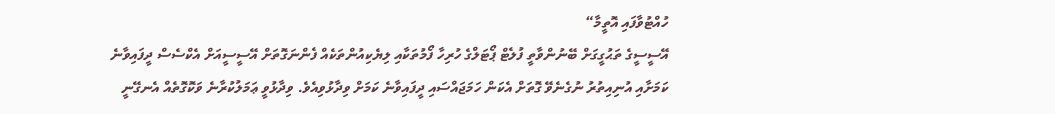ހުއްޓުވާފައި އޮތީމާ“
އޭސީސީގެ ތަޙުގީގަށް ބޭނުންވާތީ ފުލެޓް ޕޯޓަލްގެ ހުރިހާ ފޯމުތަކާއި ލިޔެކިއުންތަކެއް ފެންނަގޮތަށް އޭސީސީއަށް އެކްސެސް ދީފައިވާނެ ކަމަށާއި އުނިއިތުރު ނުގެނެވޭ ގޮތަށް އެކަން ހަމަޖައްސައި ދީފައިވާނެ ކަމަށް ވިދާޅުވިއެވެ. ވިދާޅުވީ ޢަމަލުކުރާނެ ވަކޮގޮތެއް އެނގޭނީ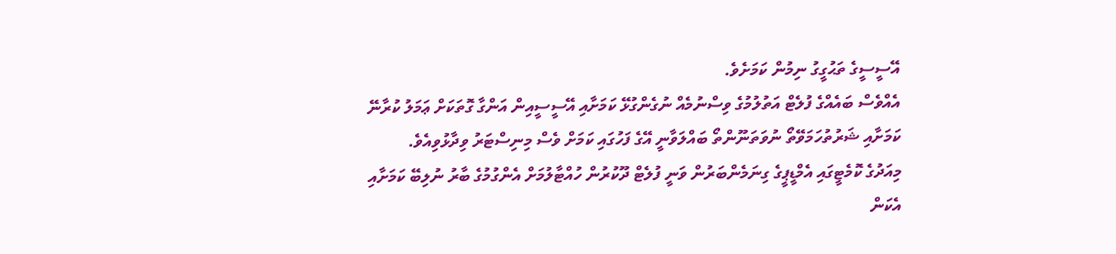އޭސީސީގެ ތަޙުގީގު ނިމުން ކަމަށެވެ.
އެއްވެސް ބައެއްގެ ފުލެޓް އަތުލުމުގެ ވިސްނުމެއް ނުގެންގުޅޭ ކަމަށާއި އޭސީސީއިން އަންގާ ގޮތަކަށް ޢަމަލު ކުރާނޭ ކަމަށާއި ޝަރުތުހަމަވޭތޯ ނުވަތަނޫންތޯ ބައްލަވާނީ އޭގެ ފަހުގައި ކަމަށް ވެސް މިނިސްޓަރު ވިދާޅުވިއެވެ.
މިއަދުގެ ކޮމެޓީގައި އެމްޑީޕީގެ ގިނަމެންބަރުން ވަނީ ފުލެޓް ދޫކުރުން ހުއްޓާލުމަށް އެންގުމުގެ ބާރު ނުލިބޭ ކަމަށާއި އެކަން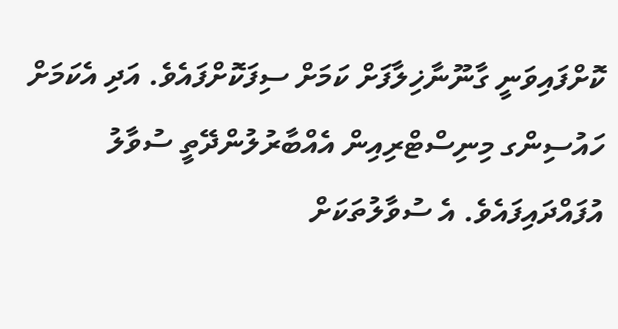ކޮށްފައިވަނީ ގާނޫނާޚިލާފަށް ކަމަށް ސިފަކޮށްފައެވެ. އަދި އެކަމަށް ހައުސިންގ މިނިސްޓްރިއިން އެއްބާރުލުންދޭތީ ސުވާލު އުފައްދައިފައެވެ. އެ ސުވާލުތަކަށް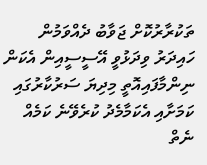ތަކުރާރުކޮށް ޖަވާބު ދެއްވަމުން ހައިދަރު ވިދަޅުވީ އޭސީސީއިން އެކަން ނިންމާފައިއޮތީ މިދިޔަ ސަރުކާރުގައި ކަމަށާއި އެކަމާމެދު ކުރެވޭނެ ކަމެއް ނެތް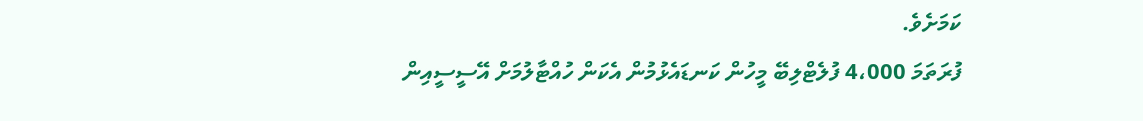ކަމަށެވެ.
ފުރަތަމަ 4،000 ފުލެޓްލިބޭ މީހުން ކަނޑައެޅުމުން އެކަން ހުއްޓާލުމަށް އޭސީސީއިން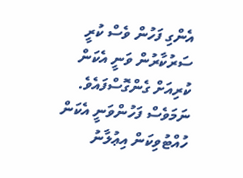އެންގި ފަހުން ވެސް ކުރީ ސަރުކާރުން ވަނީ އެކަން ކުރިއަށް ގެންގޮސްފައެވެ. ނަމަވެސް ފަހުންވަނީ އެކަން ހުއްޓުވިކަން އިޢުލާނު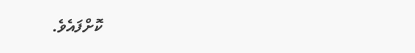ކޮށްފައެވެ.